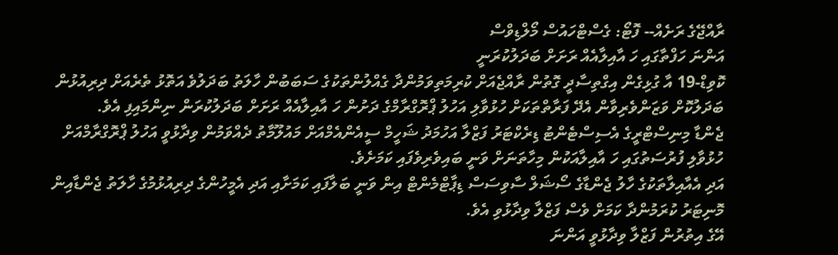ރާއްޖޭގެ ރަށެއް-- ފޮޓޯ: ގެސްޓްހައުސް މޯލްޑިވްސް
އަންނަ ހަފްތާގައި ހަ އާއިލާއެއް ރަށަށް ބަދަލުކުރަނީ
ކޮވިޑް-19 އާ ގުޅިގެން އިގްތިސާދީ ގޮތުން ރާއްޖެއަށް ކުރިމަތިވަމުންދާ ގެއްލުންތަކުގެ ސަބަބުން ހާލަތު ބަދަލުވެ އަތޮޅު ތެރެއަށް ދިރިއުޅުން ބަދަލުކޮށް ވަޒަންވެރިވާން އެދޭ ފަރާތްތަކަށް ހުޅުވާލި އަހުލު ޕްރޮގްރާމްގެ ދަށުން ހަ އާއިލާއެއް ރަށަށް ބަދަލުކުރަން ނިންމައިފި އެވެ.
ޖެންޑާ މިނިސްޓްރީގެ އެސިސްޓެންޓު ޑިރެކްޓަރު ފަޒްލާ އަހުމަދު ޝަހީމް ސީއެންއެމްއަށް މައުލޫމާތު ދެއްވަމުން ވިދާޅުވީ އަހުލު ޕްރޮގްރާމްއަށް ހުޅުވާލި ފުރުސަތުގައި ހަ އާއިލާއަކުން މިހާތަނަށް ވަނީ ބައިވެރިވެފައި ކަމަށެވެ.
އަދި އެއާއިލާތަކުގެ ހާލު ޖެންޑާގެ ސޯޝަލް ސާވިސަސް ޑިޕާޓްމެންޓް އިން ވަނީ ބަލާފައި ކަމަށާއި އަދި އެމީހުންގެ ދިރިއުޅުމުގެ ހާލަތު ޖެންޑާއިން މޮނިޓަރު ކުރަމުންދާ ކަމަށް ވެސް ފަޒްލާ ވިދާޅުވި އެވެ.
އޭގެ އިތުރުން ފަޒްލާ ވިދާޅުވީ އަންނަ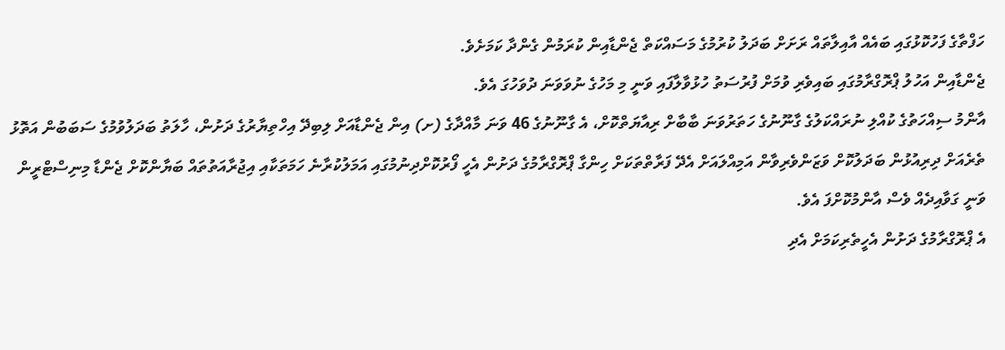ހަފްތާގެ ފަހުކޮޅުގައި ބައެއް އާއިލާތައް ރަށަށް ބަދަލު ކުރުމުގެ މަސައްކަތް ޖެންޑާއިން ކުރަމުން ގެންދާ ކަމަށެވެ.
ޖެންޑާއިން އަހުލު ޕްރޮގްރާމުގައި ބައިވެރި ވުމަށް ފުރުސަތު ހުޅުވާލާފައި ވަނީ މި މަހުގެ ނުވަވަނަ ދުވަހުގަ އެވެ.
އާންމު ސިއްހަތުގެ ކުއްލި ނުރައްކަލުގެ ގާނޫނުގެ ހަތަރުވަނަ ބާބާށް ރިއާޔަތްކޮށް، އެ ގާނޫނުގެ 46 ވަނަ މާއްދާގެ (ށ) އިން ޖެންޑާއަށް ލިބިދޭ އިހްތިޔާރުގެ ދަށުން، ހާލަތު ބަދަލުވުމުގެ ސަބަބުން އަތޮޅު ތެރެއަށް ދިރިއުޅުން ބަދަލުކޮށް ވަޒަންވެރިވާން އަމިއްލައަށް އެދޭ ފަރާތްތަކަށް ހިންގާ ޕްރޮގްރާމުގެ ދަށުން އެހީ ފޯރުކޮށްދިނުމުގައި އަމަލުކުރާނެ ހަމަތަކާއި އިޖުރާއަތުތައް ބަޔާންކޮށް ޖެންޑާ މިނިސްޓްރީން ވަނީ ގަވާއިދެއް ވެސް އާންމުކޮށްފަ އެވެ.
އެ ޕްރޮގްރާމުގެ ދަށުން އެހީތެރިކަމަށް އެދި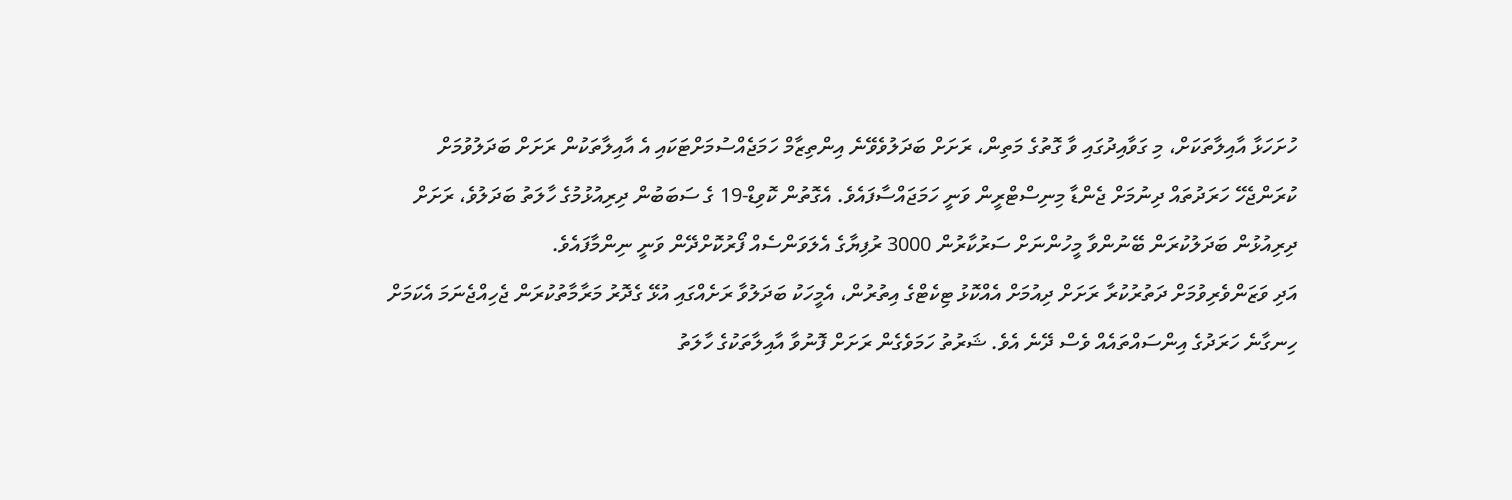ހުށަހަޅާ އާއިލާތަކަށް، މި ގަވާއިދުގައި ވާ ގޮތުގެ މަތިން، ރަށަށް ބަދަލުވެވޭނެ އިންތިޒާމް ހަމަޖެއްސުމަށްޓަކައި އެ އާއިލާތަކުން ރަށަށް ބަދަލުވުމަށް ކުރަންޖެހޭ ހަރަދުތައް ދިނުމަށް ޖެންޑާ މިނިސްޓްރީން ވަނީ ހަމަޖައްސާފައެވެ. އެގޮތުން ކޮވިޑް-19 ގެ ސަބަބުން ދިރިއުޅުމުގެ ހާލަތު ބަދަލުވެ، ރަށަށް ދިރިއުޅުން ބަދަލުކުރަން ބޭނުންވާ މީހުންނަށް ސަރުކާރުން 3000 ރުފިޔާގެ އެލަވަންސެއް ފޯރުކޮށްދޭން ވަނީ ނިންމާފައެވެ.
އަދި ވަޒަންވެރިވުމަށް ދަތުރުކުރާ ރަށަށް ދިއުމަށް އެއްކޮޅު ޓިކެޓްގެ އިތުރުން، އެމީހަކު ބަދަލުވާ ރަށެއްގައި އުޅޭ ގެދޮރު މަރާމާތުކުރަން ޖެހިއްޖެނަމަ އެކަމަށް ހިނގާނެ ހަރަދުގެ އިންސައްތައެއް ވެސް ދޭނެ އެވެ. ޝަރުތު ހަމަވެގެން ރަށަށް ފޮނުވާ އާއިލާތަކުގެ ހާލަތު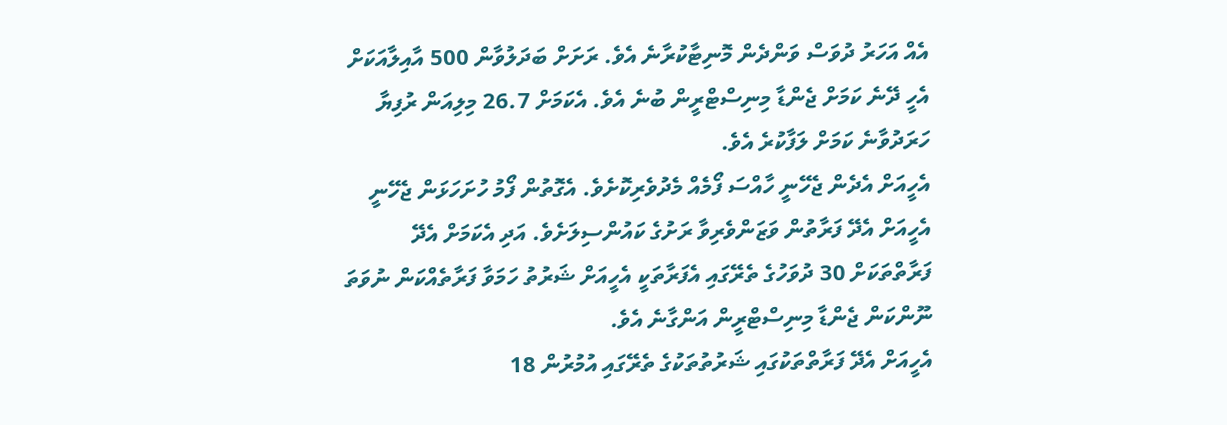އެއް އަހަރު ދުވަސް ވަންދެން މޮނިޓާކުރާނެ އެވެ. ރަށަށް ބަދަލުވާން 500 އާއިލާއަކަށް އެހީ ދޭނެ ކަމަށް ޖެންޑާ މިނިސްޓްރީން ބުނެ އެވެ. އެކަމަށް 26.7 މިލިއަން ރުފިޔާ ހަރަދުވާނެ ކަމަށް ލަފާކުރެ އެވެ.
އެހީއަށް އެދެން ޖެހޭނީ ހާއްސަ ފޯމެއް މެދުވެރިކޮށެވެ. އެގޮތުން ފޯމު ހުށަހަޅަން ޖެހޭނީ އެހީއަށް އެދޭ ފަރާތުން ވަޒަންވެރިވާ ރަށުގެ ކައުންސިލަށެވެ. އަދި އެކަމަށް އެދޭ ފަރާތްތަކަށް 30 ދުވަހުގެ ތެރޭގައި އެފަރާތަކީ އެހީއަށް ޝަރުތު ހަމަވާ ފަރާތެއްކަން ނުވަތަ ނޫންކަން ޖެންޑާ މިނިސްޓްރީން އަންގާނެ އެވެ.
އެހީއަށް އެދޭ ފަރާތްތަކުގައި ޝަރުތުތަކުގެ ތެރޭގައި އުމުރުން 18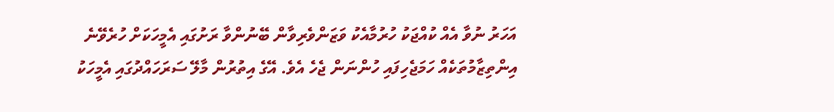އަހަރު ނުވާ އެއް ކުއްޖަކު ހުރުމާއެކު ވަޒަންވެރިވާން ބޭނުންވާ ރަށުގައި އެމީހަކަށް ހުރެވޭނެ އިންތިޒާމުތަކެއް ހަމަޖެހިފައި ހުންނަން ޖެހެ އެވެ. އޭގެ އިތުރުން މާލޭ ސަރަހައްދުގައި އެމީހަކު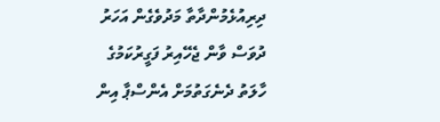ދިރިއުޅެމުންދާތާ މަދުވެގެން އަހަރު ދުވަސް ވާން ޖެހޭއިރު ފަގީރުކަމުގެ ހާލަތު ދެނެގަތުމަށް އެންސްޕާ އިން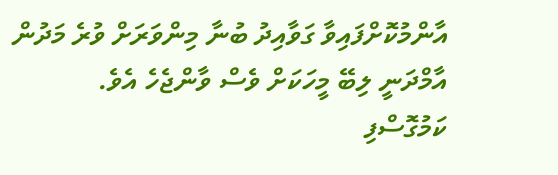އާންމުކޮށްފައިވާ ގަވާއިދު ބުނާ މިންވަރަށް ވުރެ މަދުން އާމްދަނީ ލިބޭ މީހަކަށް ވެސް ވާންޖެހެ އެވެ.
ކަމުގޮސްފި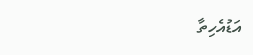އަޑުއެހިތާ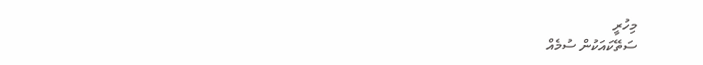މިހުރީ
ސަތޭކައަކުން ސުމެއް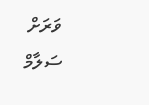ވަރަށް ސަލާމް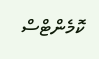ކޮމެންޓްސް